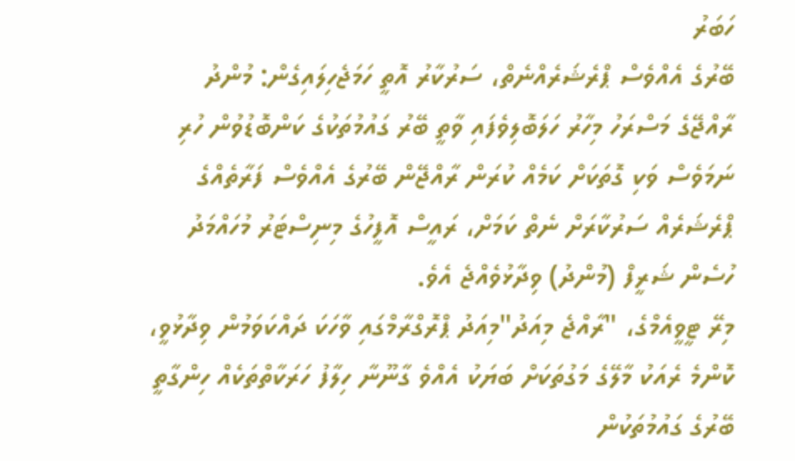ހަބަރު
ބޭރުގެ އެއްވެސް ޕްރެޝަރެއްނެތް، ސަރުކާރު އޮތީ ހަމަޖެހިލައިގެން: މުންދު
ރާއްޖޭގެ މަސްރަހު މިހާރު ހަލަބޮލިވެފައި ވާތީ ބޭރު ގައުމުތަކުގެ ކަންބޮޑުވުން ހުރި ނަމަވެސް ވަކި ގޮތަކަށް ކަމެއް ކުރަން ރާއްޖޭން ބޭރުގެ އެއްވެސް ފަރާތެއްގެ ޕްރެޝަރެއް ސަރުކާރަށް ނެތް ކަމަށް، ރައީސް އޮފީހުގެ މިނިސްޓަރު މުހައްމަދު ހުސެން ޝަރީފް (މުންދު) ވިދާޅުވެއްޖެ އެވެ.
މިރޭ ޓީވީއެމްގެ، "ރާއްޖެ މިއަދު"މިއަދު ޕްރޮގްރާމްގައި ވާހަކަ ދައްކަވަމުން ވިދާޅުވީ، ކޮންމެ ރެއަކު މާލޭގެ މަގުތަކަށް ބަޔަކު އެއްވެ ގާނޫނާ ހިލާފު ހަރަކާތްތަކެއް ހިންގާތީ ބޭރުގެ ގައުމުތަކުން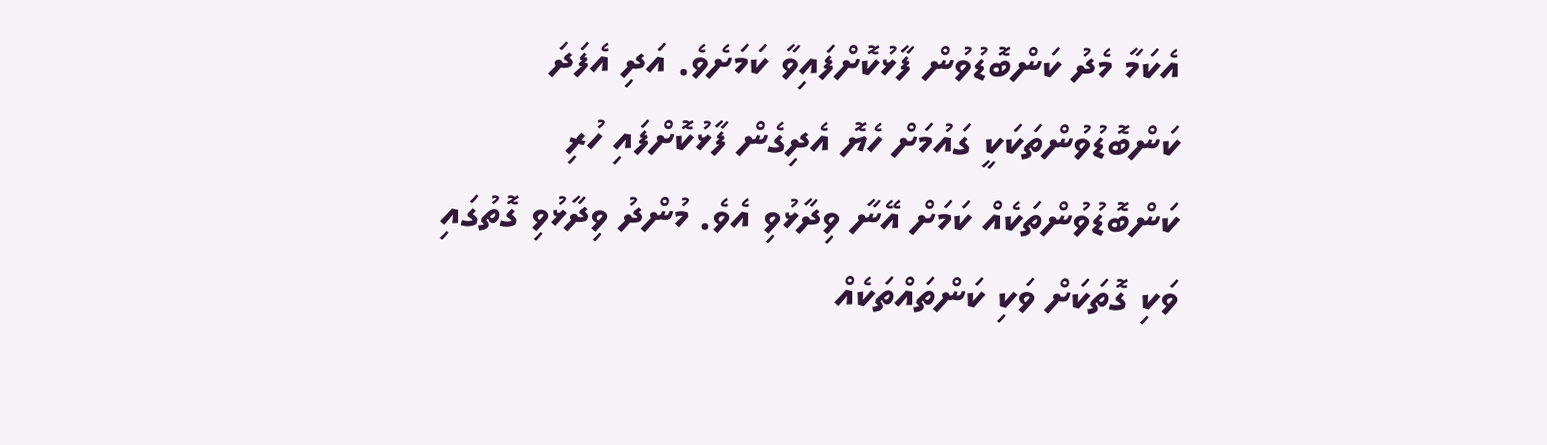އެކަމާ މެދު ކަންބޮޑުވުން ފާޅުކޮށްފައިވާ ކަމަށެވެ. އަދި އެފަދަ ކަންބޮޑުވުންތަކަކީ ގައުމަށް ހެޔޮ އެދިގެން ފާޅުކޮށްފައި ހުރި ކަންބޮޑުވުންތަކެއް ކަމަށް އޭނާ ވިދާޅުވި އެވެ. މުންދު ވިދާޅުވި ގޮތުގައި ވަކި ގޮތަކަށް ވަކި ކަންތައްތަކެއް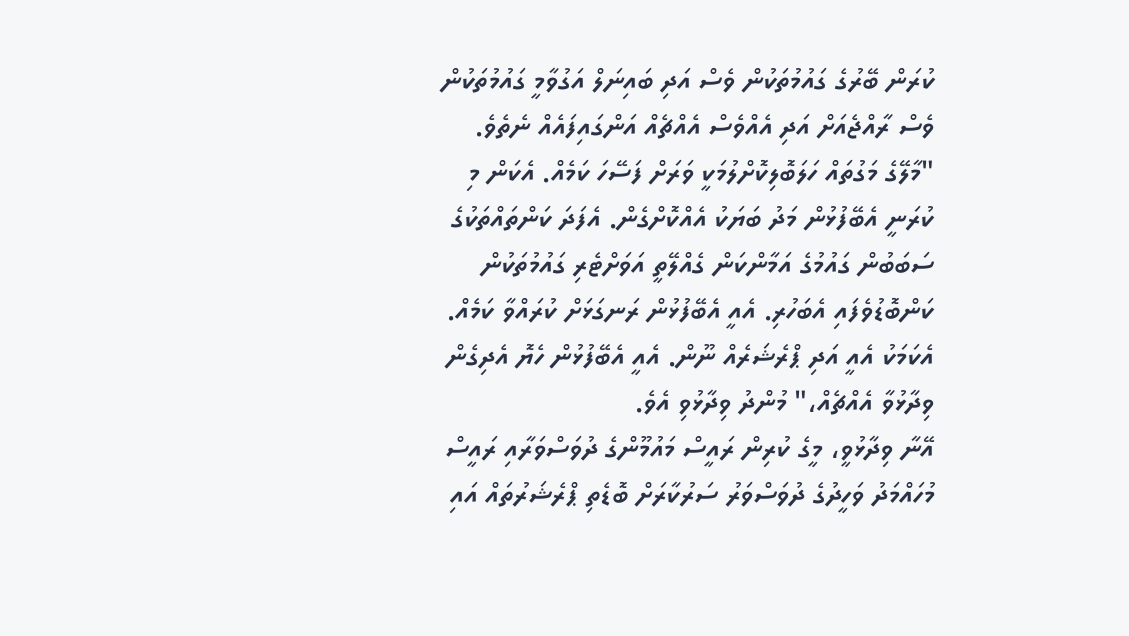ކުރަން ބޭރުގެ ގައުމުތަކުން ވެސް އަދި ބައިނަލް އަގުވާމީ ގައުމުތަކުން ވެސް ރާއްޖެއަށް އަދި އެއްވެސް އެއްޗެއް އަންގައިފައެއް ނެތެވެ.
"މާލޭގެ މަގުތައް ހަލަބޮލިކޮށްލުމަކީ ވަރަށް ފަސޭހަ ކަމެއް. އެކަން މި ކުރަނީ އެބޭފުޅުން މަދު ބަޔަކު އެއްކޮށްގެން. އެފަދަ ކަންތައްތަކުގެ ސަބަބުން ގައުމުގެ އަމާންކަން ގެއްލޭތީ އަވަށްޓެރި ގައުމުތަކުން ކަންބޮޑުވެފައި އެބަހުރި. އެއީ އެބޭފުޅުން ރަނގަޅަށް ކުރައްވާ ކަމެއް. އެކަމަކު އެއީ އަދި ޕްރެޝަރެއް ނޫން. އެއީ އެބޭފުޅުން ހެޔޮ އެދިގެން ވިދާޅުވާ އެއްޗެއް،" މުންދު ވިދާޅުވި އެވެ.
އޭނާ ވިދާޅުވީ، މީގެ ކުރިން ރައީސް މައުމޫންގެ ދުވަސްވަރާއި ރައީސް މުހައްމަދު ވަހީދުގެ ދުވަސްވަރު ސަރުކާރަށް ބޮޑެތި ޕްރެޝަރުތައް އައި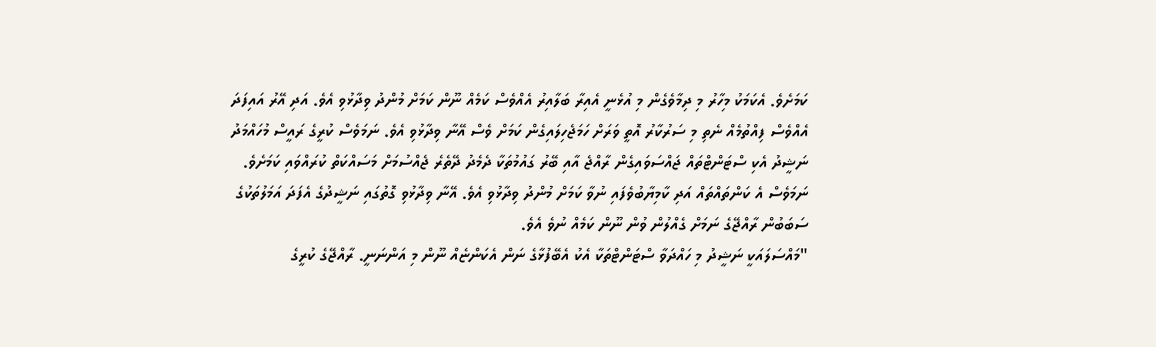ކަމަށެވެ. އެކަމަކު މިހާރު މި ދިމާވެގެން މި އުޅެނީ އެއިރާ ބަލާއިރު އެއްވެސް ކަމެއް ނޫން ކަމަށް މުންދު ވިދާޅުވި އެވެ. އަދި އޭރު އައިފަދަ އެއްވެސް ފިއްތުމެއް ނެތި މި ސަރުކާރު އޮތީ ވަރަށް ހަމަޖެހިލައިގެން ކަމަށް ވެސް އޭނާ ވިދާޅުވި އެވެ. ނަމަވެސް ކުރީގެ ރައީސް މުހައްމަދު ނަޝީދު އެކި ސްޓަންޓްތައް ޖައްސަވައިގެން ރާއްޖެ އާއި ބޭރު ގައުމުތަކާ ދެމެދު ދޭތެރެ ޖެއްސުމަށް މަސައްކަތް ކުރައްވައި ކަމަށެވެ. ނަމަވެސް އެ ކަންތައްތައް އަދި ކާމިޔާބުވެފައި ނުވާ ކަމަށް މުންދު ވިދާޅުވި އެވެ. އޭނާ ވިދާޅުވި ގޮތުގައި ނަޝީދުގެ އެފަދަ އަމަލުތަކުގެ ސަބަބުން ރާއްޖޭގެ ނަމަށް ގެއްލުން ވުން ނޫން ކަމެއް ނުވެ އެވެ.
"މައްސަލައަކީ ނަޝީދު މި ހައްދަވާ ސްޓަންޓްތަކާ އެކު އެބޭފުޅާގެ ނަން އެކަންޏެއް ނޫން މި އަންނަނީ. ރާއްޖޭގެ ކުރީގެ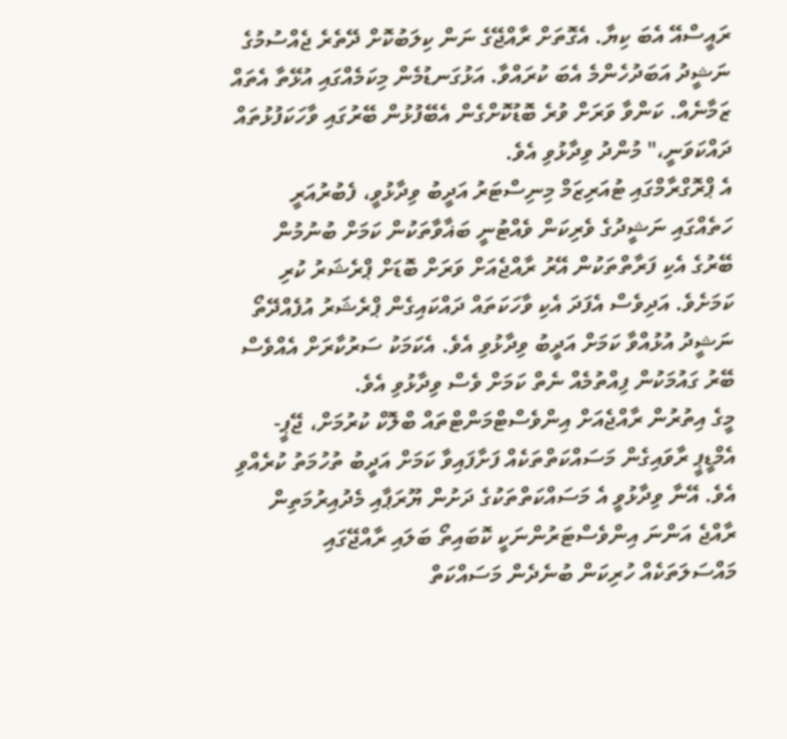ރައީސްއޭ އެބަ ކިޔާ. އެގޮތަށް ރާއްޖޭގެ ނަން ކިލަބުކޮށް ދޭތެރެ ޖެއްސުމުގެ ނަޝީދު އަބަދުހެންމެ އެބަ ކުރައްވާ. އަޅުގަނޑުމެން މިކަމެއްގައި އުޅޭތާ އެތައް ޒަމާނެއް. ކަންވާ ވަރަށް ވުރެ ބޮޑުކޮށްގެން އެބޭފުޅުން ބޭރުގައި ވާހަކަފުޅުތައް ދައްކަވަނީ،" މުންދު ވިދާޅުވި އެވެ.
އެ ޕްރޮގްރާމްގައި ޓުއަރިޒަމް މިނިސްޓަރު އަދީބު ވިދާޅުވީ، ފެބުރުއަރީ ހަތެއްގައި ނަޝީދުގެ ވެރިކަން ވެއްޓުނީ ބަޣާވާތަކުން ކަމަށް ބުނުމުން ބޭރުގެ އެކި ފަރާތްތަކުން އޭރު ރާއްޖެއަށް ވަރަށް ބޮޑަށް ޕްރެޝަރު ކުރި ކަމަށެވެ. އަދިވެސް އެފަދަ އެކި ވާހަކަތައް ދައްކައިގެން ޕްރެޝަރު އުފެއްދޭތޯ ނަޝީދު އުޅުއްވާ ކަމަށް އަދީބު ވިދާޅުވި އެވެ. އެކަމަކު ސަރުކާރަށް އެއްވެސް ބޭރު ގައުމަކުން ފިއްތުމެއް ނެތް ކަމަށް ވެސް ވިދާޅުވި އެވެ.
މީގެ އިތުރުން ރާއްޖެއަށް އިންވެސްޓްމަންޓްތައް ބްލޮކް ކުރުމަށް، ޖޭޕީ-އެމްޑީޕީ ރާވައިގެން މަސައްކަތްތަކެއް ފަށާފައިވާ ކަމަށް އަދީބު ތުހުމަތު ކުރެއްވި އެވެ. އޭނާ ވިދާޅުވީ އެ މަސައްކަތްތަކުގެ ދަށުން ޔޫރަޕާއި މެދުއިރުމަތިން ރާއްޖެ އަންނަ އިންވެސްޓަރުންނަކީ ކޮބައިތޯ ބަލައި ރާއްޖޭގައި މައްސަލަތަކެއް ހުރިކަން ބުނެދެން މަސައްކަތް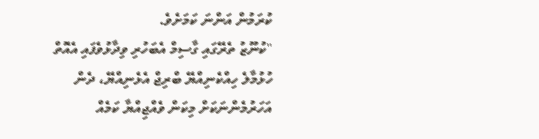ކުރަމުން އަންނަ ކަމަށެވެ.
"ކުނޫޒު ތެރޭގައި ގާސިމް އެބަހުރި ވިދާޅުވެފައި އެއޮތް ހުޅުމާލެ ހިއްކެނިއްޔޭ ބްރިޖް އެޅެނިއްޔޭ، ދެން އަހަރުމެންނަކަށް މިކަން ވެއްޖިއްޔާ ކަމެއް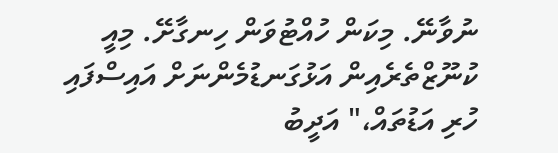ނުވާނޭ. މިކަން ހުއްޓުވަން ހިނގާށޭ. މިއީ ކުނޫޒްތެރެއިން އަޅުގަނޑުމެންނަށް އައިސްފައި ހުރި އަޑުތައް،" އަދީބު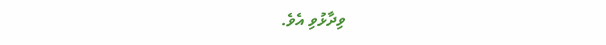ވިދާޅުވި އެވެ.